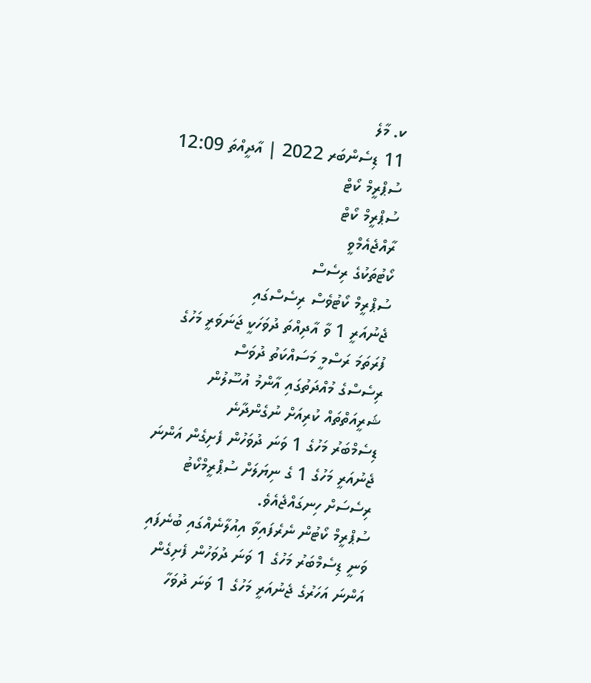ކ. މާލެ
11 ޑިސެންބަރ 2022 | އާދީއްތަ 12:09
ސުޕްރީމް ކޯޓް
ސުޕްރީމް ކޯޓް
ރާއްޖެއެމްވީ
ކޯޓުތަކުގެ ރިސެސް
ސުޕްރީމް ކޯޓުވެސް ރިސެސްގައި
ޖެނުއަރީ 1 ވާ އާދިއްތަ ދުވަހަކީ ޖަނަވަރީ މަހުގެ ފުރަތަމަ ރަސްމީ މަސައްކަތު ދުވަސް
ރިސެސްގެ މުއްދަތުގައި އާންމު އުސޫލުން ޝަރީއަތްތައް ކުރިއަށް ނުގެންދާނެ
ޑިސެމްބަރު މަހުގެ 1 ވަނަ ދުވަހުން ފެށިގެން އަންނަ ޖެނުއަރީ މަހުގެ 1 ގެ ނިޔަލަށް ސުޕްރީމްކޯޓު ރިސެސަށް ހިނގައްޖެއެވެ.
ސުޕްރީމް ކޯޓުން ނެރެފައިވާ އިއުލާނެއްގައި ބުނެފައި ވަނީ ޑިސެމްބަރު މަހުގެ 1 ވަނަ ދުވަހުން ފެށިގެން އަންނަ އަހަރުގެ ޖެނުއަރީ މަހުގެ 1 ވަނަ ދުވަހާ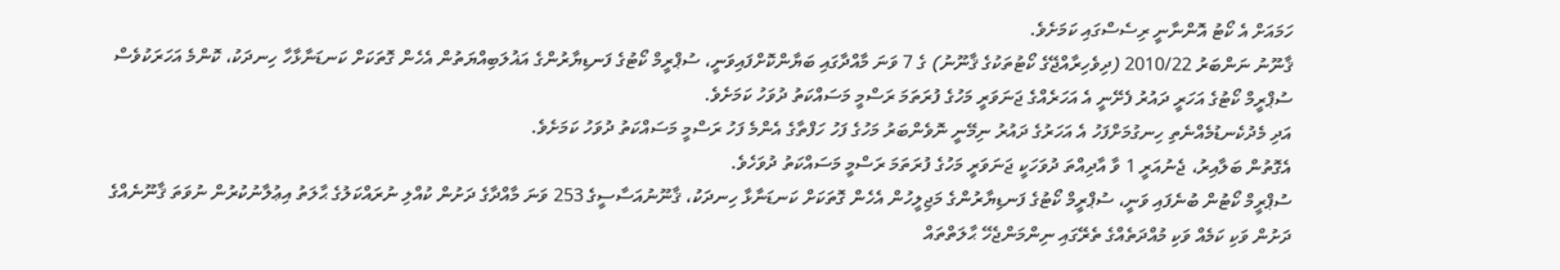ހަމައަށް އެ ކޯޓު އޮންނާނީ ރިސެސްގައި ކަމަށެވެ.
ޤާނޫނު ނަންބަރު 2010/22 (ދިވެހިރާއްޖޭގެ ކޯޓުތަކުގެ ޤާނޫނު) ގެ 7 ވަނަ މާއްދާގައި ބަޔާންކޮށްފައިވަނީ، ސުޕްރީމް ކޯޓުގެ ފަނޑިޔާރުންގެ އަޣުލަބިއްޔަތުން އެހެން ގޮތަކަށް ކަނޑަނާޅާހާ ހިނދަކު، ކޮންމެ އަހަރަކުވެސް ސުޕްރީމް ކޯޓުގެ އަހަރީ ދައުރު ފެށޭނީ އެ އަހަރެއްގެ ޖަނަވަރީ މަހުގެ ފުރަތަމަ ރަސްމީ މަސައްކަތު ދުވަހު ކަމަށެވެ.
އަދި މެދުކެނޑުމެއްނެތި ހިނގުމަށްފަހު އެ އަހަރުގެ ދައުރު ނިމޭނީ ނޮވެންބަރު މަހުގެ ފަހު ހަފްތާގެ އެންމެ ފަހު ރަސްމީ މަސައްކަތު ދުވަހު ކަމަށެވެ.
އެގޮތުން ބަލާއިރު، ޖެނުއަރީ 1 ވާ އާދިއްތަ ދުވަހަކީ ޖަނަވަރީ މަހުގެ ފުރަތަމަ ރަސްމީ މަސައްކަތު ދުވަހެވެ.
ސުޕްރީމް ކޯޓުން ބުނެފައި ވަނީ، ސުޕްރީމް ކޯޓުގެ ފަނޑިޔާރުންގެ މަޖިލީހުން އެހެން ގޮތަކަށް ކަނޑަނާޅާ ހިނދަކު، ޤާނޫނުއަސާސީގެ 253 ވަނަ މާއްދާގެ ދަށުން ކުއްލި ނުރައްކަލުގެ ޙާލަތު އިޢުލާނުކުރުން ނުވަތަ ޤާނޫނެއްގެ ދަށުން ވަކި ކަމެއް ވަކި މުއްދަތެއްގެ ތެރޭގައި ނިންމަންޖެހޭ ޙާލަތްތައް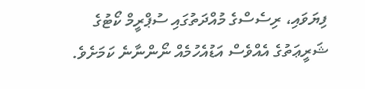ފިޔަވައި، ރިސެސްގެ މުއްދަތުގައި ސުޕްރީމް ކޯޓުގެ ޝަރީޢަތުގެ އެއްވެސް އަޑުއެހުމެއް ނޯންނާނެ ކަމަށެވެ.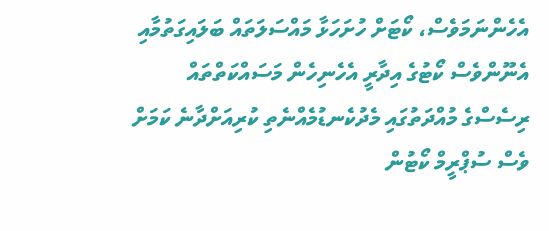އެހެންނަމަވެސް، ކޯޓަށް ހުށަހަޅާ މައްސަލަތައް ބަލައިގަތުމާއި އެނޫންވެސް ކޯޓުގެ އިދާރީ އެހެނިހެން މަސައްކަތްތައް ރިސެސްގެ މުއްދަތުގައި މެދުކެނޑުމެއްނެތި ކުރިއަށްދާނެ ކަމަށް ވެސް ސުޕްރީމް ކޯޓުން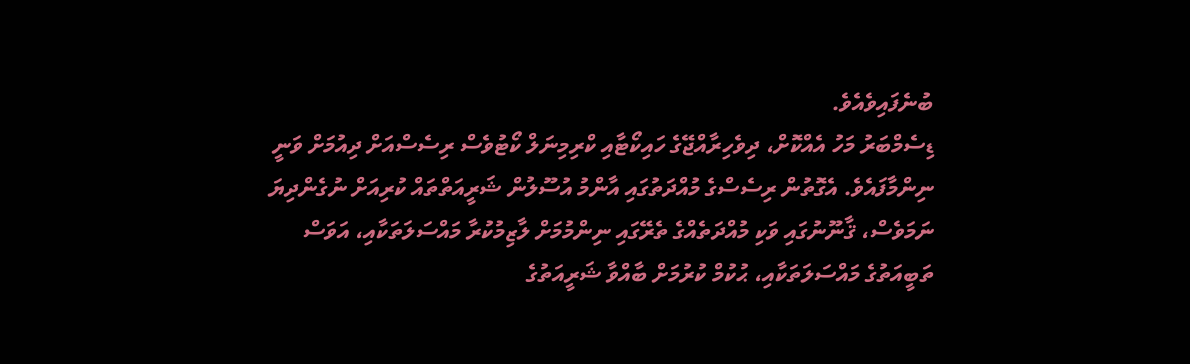ބުނެފައިވެއެވެ.
ޑިސެމްބަރު މަހު އެއްކޮށް، ދިވެހިރާއްޖޭގެ ހައިކޯޓާއި ކްރިމިނަލް ކޯޓުވެސް ރިސެސްއަށް ދިއުމަށް ވަނީ ނިންމާފައެވެ. އެގޮތުން ރިސެސްގެ މުއްދަތުގައި އާންމު އުސޫލުން ޝަރީއަތްތައް ކުރިއަށް ނުގެންދިޔަ ނަމަވެސް، ޤާނޫނުގައި ވަކި މުއްދަތެއްގެ ތެރޭގައި ނިންމުމަށް ލާޒިމުކުރާ މައްސަލަތަކާއި، އަވަސް ތަބީއަތުގެ މައްސަލަތަކާއި، ޙުކުމް ކުރުމަށް ބާއްވާ ޝަރީއަތުގެ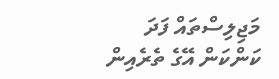މަޖިލިސްތައް ފަދަ ކަންކަން އޭގެ ތެރެއިން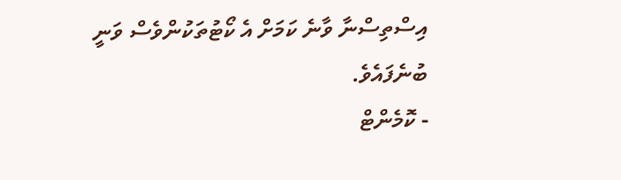އިސްތިސްނާ ވާނެ ކަމަށް އެ ކޯޓުތަކުންވެސް ވަނީ ބުނެފައެވެ.
- ކޮމެންޓް